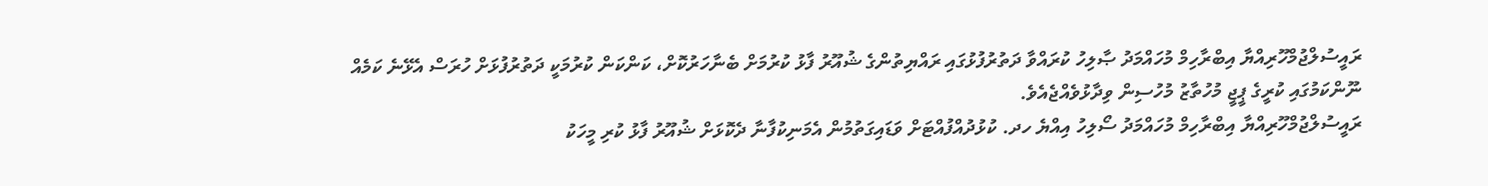ރައީސުލްޖުމްހޫރިއްޔާ އިބްރާހިމް މުހައްމަދު ޞާލިހު ކުރައްވާ ދަތުރުފުޅުގައި ރައްޔިތުންގެ ޝުއޫރު ފާޅު ކުރުމަށް ބެނާހަރުކޮށް، ކަންކަން ކުރުމަކީ ދަތުރުފުޅަށް ހުރަސް އެޅޭނެ ކަމެއް ނޫންކަމުގައި ކުރީގެ ޕީޖީ މުހުތާޒު މުހުސިން ވިދާޅުވެއްޖެއެވެ.
ރައީސުލްޖުމްހޫރިއްޔާ އިބްރާހިމް މުހައްމަދު ސޯލިހު އިއްޔެ ހދ. ކުޅުދުއްފުއްޓަށް ވަޑައިގަތުމުން އެމަނިކުފާނާ ދެކޮޅަށް ޝުއޫރު ފާޅު ކުރި މީހަކު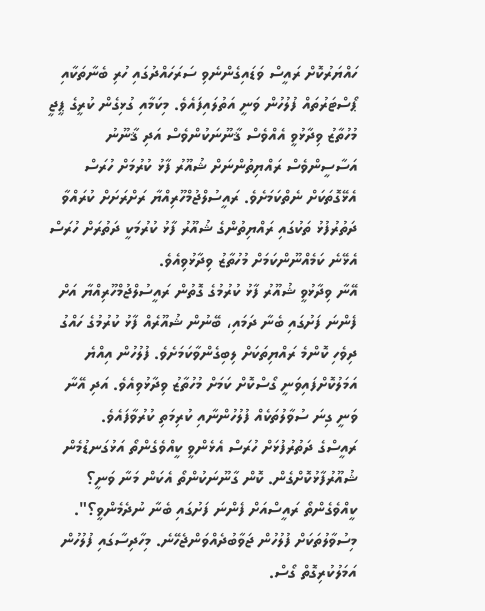ހައްޔަރުކޮށް ރައީސް ވަޑައިގެންނެވި ސަރަހައްދުގައި ހުރި ބެނާތަކާއި ޕޯސްޓަރުތައް ފުލުހުން ވަނީ އަތުލައިފައެވެ. މިކަމާއި ގުޅިގެން ކުރީގެ ޕީޖީ މުހުތާޒު ވިދާޅުވީ އެއްވެސް ޤާނޫނަކުންވެސް އަދި ޤާނޫނު އަސާސީންވެސް ރައްޔިތުންނަށް ޝުއޫރު ފާޅު ކުރުމަށް ހުރަސް އެޅޭގޮތަކަށް ނެތްކަމަށެވެ. ރައީސުލްޖުމްހޫރިއްޔާ ރަށްރަށަށް ކުރައްވާ ދަތުރުފުޅު ތަކުގައި ރައްޔިތުންގެ ޝުއޫރު ފާޅު ކުރުމަކީ ދަތުރަށް ހުރަސް އެޅޭނެ ކަމެއްނޫންކަމަށް މުހުތާޒު ވިދާޅުވިއެވެ.
އޭނާ ވިދާޅުވީ ޝުއޫރު ފާޅު ކުރުމުގެ ގޮތުން ރައީސުލްޖުމްހޫރިއްޔާ އަށް ފެންނަ ފަށުގައި ބެނާ ދަމައި، ބޭނުން ޝުއޫރެއް ފާޅު ކުރުމުގެ ހައްގު ދިވެހި ކޮންމެ ރައްޔިތަކަށް ލިބިގެންވާކަމަށެވެ. ފުލުހުން އިއްޔެ އަމަލުކޮށްފައިވަނީ ގޯސްކޮށް ކަމަށް މުހުތާޒު ވިދާޅުވިއެވެ. އަދި އޭނާ ވަނީ ގިނަ ސުވާލުތަކެއް ފުލުހުންނާއި ކުރިމަތި ކުރުވާފައެވެ.
ރައީސްގެ ދަތުރުފުޅަށް ހުރަސް އެޅެންވީ ކީއްވެގެންތޯ އަޅުގަނޑުމެން ޝުއޫރުފާޅުކޮށްގެން. ކޮން ގާނޫނަކުންތޯ އެކަން މަނާ ވަނީ؟ ކީއްވެގެންތޯ ރައީސްއަށް ފެންނަ ފަށުގައި ބެނާ ނުދެމެންވީ؟". މިސުވާލުތަކަށް ފުލުހުން ޖަވާބުދެއްވަންޖެހޭނެ. މިހާދިސާގައި ފުލުހުން އަމަލުކުރިގޮތް ގޯސް.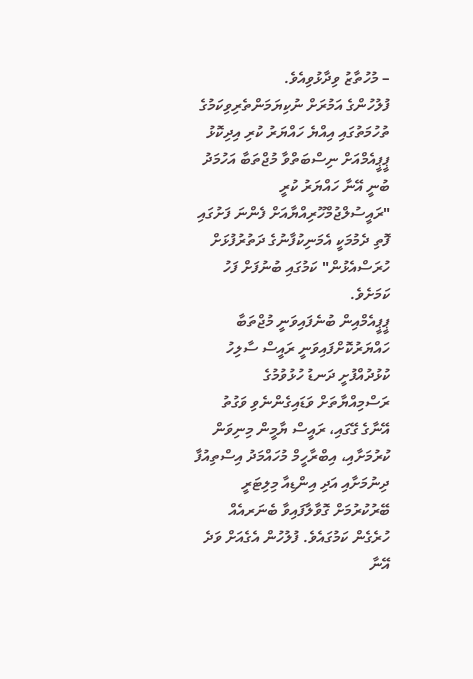– މުހުތާޒު ވިދާޅުވިއެވެ.
ފުލުހުންގެ އަމުރަށް ނުކިޔަމަންތެރިވިކަމުގެ ތުހުމަތުގައި އިއްޔެ ހައްޔަރު ކުރި އިދިކޮޅު ޕީޕީއެމްއަށް ނިސްބަތްވާ މުޖްތަބާ އަހުމަދު ބުނީ އޭނާ ހައްޔަރު ކުރީ "ރައީސުލްޖުމްހޫރިއްޔާއަށް ފެންނަ ފަށުގައި ފޮތި ދެމުމަކީ އެމަނިކުފާނުގެ ދަތުރުފުޅަށް ހުރަސްއެޅުން" ކަމުގައި ބުނުފަށް ފަހު ކަމަށެވެ.
ޕީޕީއެމްއިން ބުނެފައިވަނީ މުޖްތަބާ ހައްޔަރުކޮށްފައިވަނީ ރައީސް ސާލިހު ކުޅުދުއްފުށީ ދަނޑު ހުޅުވުމުގެ ރަސްމިއްޔާތަށް ވަޑައިގެންނެވި ވަގުތު އޭނާގެ ގޭގައި، ރައީސް ޔާމީން މިނިވަން ކުރުމަށާއި، އިބްރާހީމް މުހައްމަދު އިސްތިއުފާ ދިނުމަށާއި އަދި އިންޑިއާ މިލިޓަރީ ބޭރުކުރުމަށް ގޮވާލާފައިވާ ބެނަރއެއް ހުރެގެން ކަމުގައެވެ. ފުލުހުން އެގެއަށް ވަދެ އޭނާ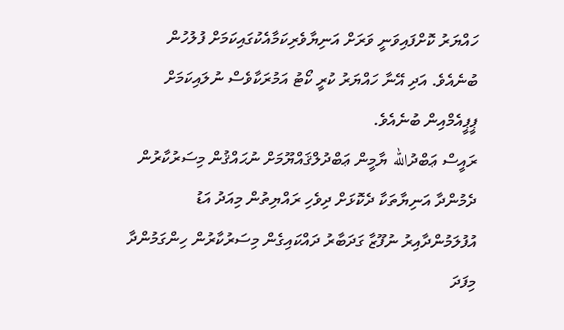ހައްޔަރު ކޮށްފައިވަނީ ވަރަށް އަނިޔާވެރިކަމާއެކުގައިކަމަށް ފުލުހުން ބުނެއެވެ. އަދި އޭނާ ހައްޔަރު ކުރީ ކޯޓު އަމުރަކާވެސް ނުލައިކަމަށް ޕީޕީއެމްއިން ބުނެއެވެ.
ރައީސް ޢަބްދުالله ޔާމީން ޢަބްދުލްޤައްޔޫމަށް ނުޙައްޤުން މިސަރުކާރުން ދެމުންދާ އަނިޔާތަކާ ދެކޮޅަށް ދިވެހި ރައްޔިތުން މިއަދު އަޑު އުފުލަމުންދާއިރު ނުފޫޒާ ގަދަބާރު ދައްކައިގެން މިސަރުކާރުން ހިންގަމުންދާ މިފަދަ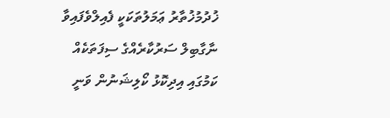ޚުދުމުޚުތާރު ޢަމަލުތަކަކީ ފެއިލްވެފައިވާ ނާގާބިލް ސަރުކާރެއްގެ ސިފަތަކެއް ކަމުގައި އިދިކޮޅު ކޯލިޝަނުން ވަނީ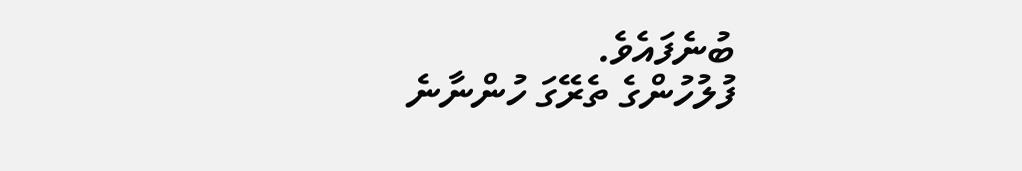ބުނެފައެވެ.
ފުލުހުންގެ ތެރޭގަ ހުންނާނެ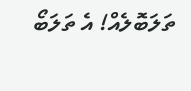ތަލަބޮލެއް! އެ ތަލަބޯ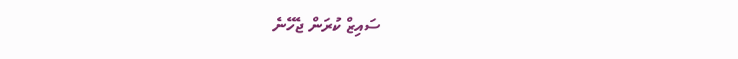ސައިޒް ކުރަން ޖެހޭނެ